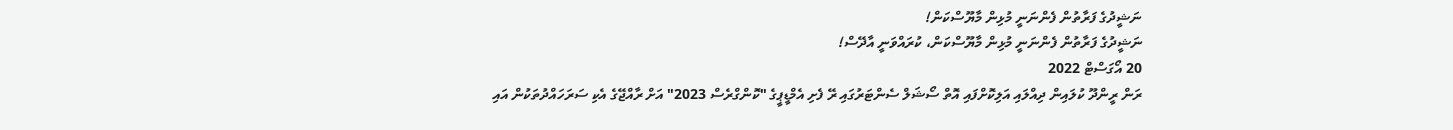ނަޝީދުގެ ފަރާތުން ފެންނަނީ މުޅިން މާޔޫސްކަން!
ނަޝީދުގެ ފަރާތުން ފެންނަނީ މުޅިން މާޔޫސްކަން، ކުރައްވަނީ އާދޭސް!
20 އޯގަސްޓް 2022
ރަން ރީންދޫ ކުލައިން ދިއްލައި އަލިކޮށްފައި އޮތް ސޯޝަލް ސެންޓަރުގައި ރޭ ފެށި އެމްޑީޕީގެ "ކޮންގްރެސް 2023" އަށް ރާއްޖޭގެ އެކި ސަރަހައްދުތަކުން އައި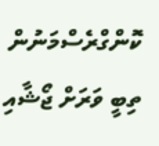ކޮންގްރެސްމަނުން ތިބީ ވަރަށް ޖޯޝާއި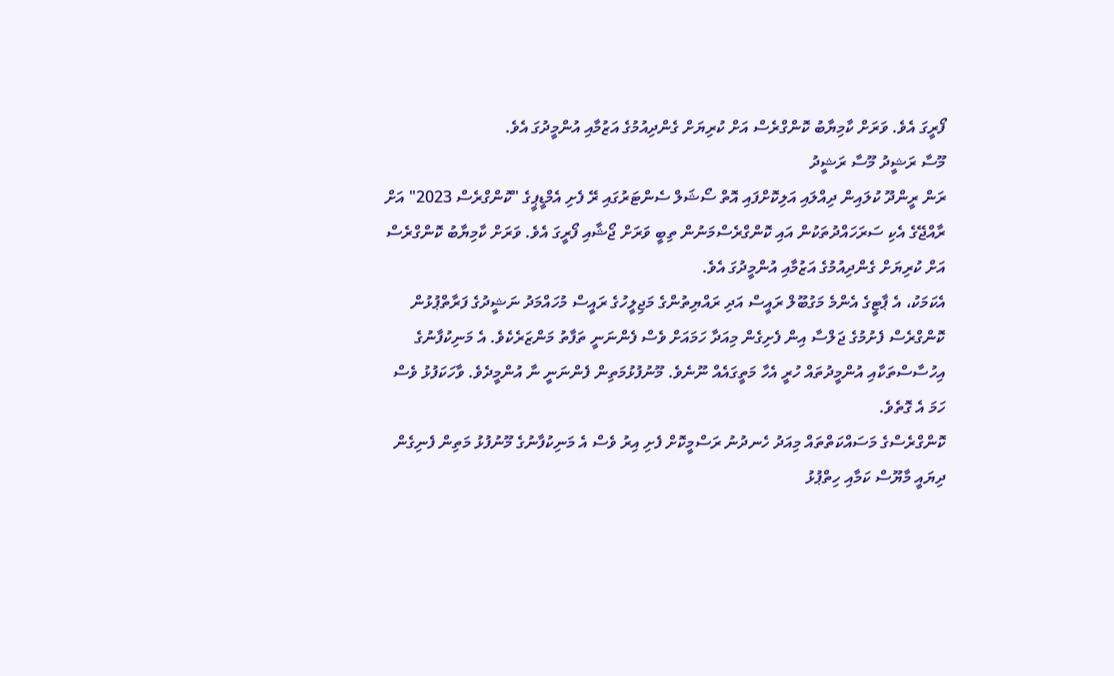ފޯރީގަ އެވެ. ވަރަށް ކާމިޔާބު ކޮންގްރެސް އަށް ކުރިޔަށް ގެންދިއުމުގެ އަޒުމާއި އުންމީދުގަ އެވެ.
މޫސާ ރަޝީދު މޫސާ ރަޝީދު
ރަން ރީންދޫ ކުލައިން ދިއްލައި އަލިކޮށްފައި އޮތް ސޯޝަލް ސެންޓަރުގައި ރޭ ފެށި އެމްޑީޕީގެ "ކޮންގްރެސް 2023" އަށް ރާއްޖޭގެ އެކި ސަރަހައްދުތަކުން އައި ކޮންގްރެސްމަނުން ތިބީ ވަރަށް ޖޯޝާއި ފޯރީގަ އެވެ. ވަރަށް ކާމިޔާބު ކޮންގްރެސް އަށް ކުރިޔަށް ގެންދިއުމުގެ އަޒުމާއި އުންމީދުގަ އެވެ.
އެކަމަކު، އެ ޕާޓީގެ އެންމެ މަގުބޫލް ރައީސް އަދި ރައްޔިތުންގެ މަޖިލީހުގެ ރައީސް މުހައްމަދު ނަޝީދުގެ ފަރާތްޕުޅުން ކޮންގްރެސް ފެށުމުގެ ޖަލްސާ އިން ފެށިގެން މިއަދާ ހަމައަށް ވެސް ފެންނަނީ ތަފާތު މަންޒަރެކެވެ. އެ މަނިކުފާނުގެ އިހުސާސްތަކާއި އުންމީދުތައް ހުރީ އެހާ މަތީގައެއް ނޫނެވެ. މޫނުފުޅުމަތިން ފެންނަނީ ނާ އުންމީދެވެ. ވާހަކަފުޅު ވެސް ހަމަ އެ ގޮތެވެ.
ކޮންގްރެސްގެ މަސައްކަތްތައް މިއަދު ހެނދުނު ރަސްމީކޮށް ފެށި އިރު ވެސް އެ މަނިކުފާނުގެ މޫނުފުޅު މަތިން ފެނިގެން ދިޔައީ މާޔޫސް ކަމާއި ހިތްޕުޅު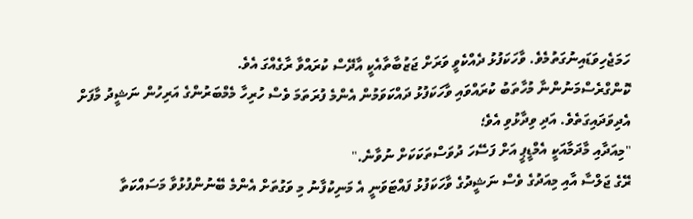ހަމަޖެހިވަޑައިނުގަތުމެވެ. ވާހަކަފުޅު ދެއްކެވީ ވަރަށް ޖަޒުބާތާއެކީ އާދޭސް ކުރައްވާ ރާގެއްގަ އެވެ.
ކޮންގްރެސްމަނުންނާ މުހާތަބު ކުރައްވައި ވާހަކަފުޅު ދައްކަވަމުން އެންމެ ފުރަތަމަ ވެސް ހުރިހާ މެމްބަރުންގެ އަރިހުން ނަޝީދު މާފަށް އެދިވަދައިގަތެވެ. އަދި ވިދާޅުވި އެވެ؛
"މިއަދާއި މާދަމާއަކީ އެމްޑީޕީ އަށް ފަސޭހަ ދުވަސްތަކަކަށް ނުވާނެ."
ރޭގެ ޖަލްސާ އާއި މިއަދުގެ ވެސް ނަޝީދުގެ ވާހަކަފުޅު ފައްޓަވަނީ އެ މަނިކުފާނު މި ވަގުތަށް އެންމެ ބޭނުންފުޅުވާ މަސައްކަތާ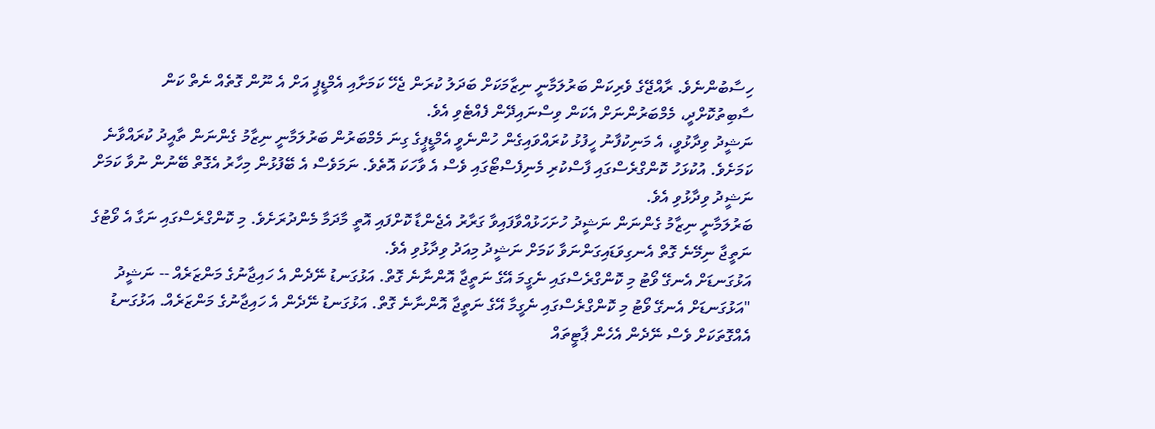ހިސާބުންނެވެ. ރާއްޖޭގެ ވެރިކަން ބަރުލަމާނީ ނިޒާމަކަށް ބަދަލު ކުރަން ޖެހޭ ކަމަށާއި އެމްޑީޕީ އަށް އެ ނޫން ގޮތެއް ނެތް ކަން ސާބިތުކޮށްދީ، މެމްބަރުންނަށް އެކަން ވިސްނައިދޭން ފެއްޓެވި އެވެ.
ނަޝީދު ވިދާޅުވީ، އެ މަނިކުފާނު ހީފުޅު ކުރައްވައިގެން ހުންނެވީ އެމްޑީޕީގެ ގިނަ މެމްބަރުން ބަރުލަމާނީ ނިޒާމު ގެންނަން ތާއީދު ކުރައްވާނެ ކަމަށެވެ. އުކުޅަހު ކޮންގްރެސްގައި ފާސްކުރި މެނިފެސްޓޯގައި ވެސް އެ ވާހަކަ އޮތެވެ. ނަމަވެސް އެ ބޭފުޅުން މިހާރު އެގޮތް ބޭނުން ނުވާ ކަމަށް ނަޝީދު ވިދާޅުވި އެވެ.
ބަރުލަމާނީ ނިޒާމު ގެންނަން ނަޝީދު ހުށަހަޅުއްވާފައިވާ ގަރާރު އެޖެންޑާ ކޮށްފައި އޮތީ މާދަމާ މެންދުރަށެވެ. މި ކޮންގްރެސްގައި ނަގާ އެ ވޯޓުގެ ނަތީޖާ ނިމޭނެ ގޮތް އެނގިވަޑައިގަންނަވާ ކަމަށް ނަޝީދު މިއަދު ވިދާޅުވި އެވެ.
އަޅުގަނޑަށް އެނގޭ ވޯޓު މި ކޮންގްރެސްގައި ނެގީމަ އޭގެ ނަތީޖާ އޮންނާނެ ގޮތް. އަޅުގަނޑު ނޭދެން އެ ހައިޖާނުގެ މަންޒަރެއް -- ނަޝީދު
"އަޅުގަނޑަށް އެނގޭ ވޯޓު މި ކޮންގްރެސްގައި ނެގީމާ އޭގެ ނަތީޖާ އޮންނާނެ ގޮތް. އަޅުގަނޑު ނޭދެން އެ ހައިޖާނުގެ މަންޒަރެއް. އަޅުގަނޑު އެއްގޮތަކަށް ވެސް ނޭދެން އެހެން ޕާޓީތައް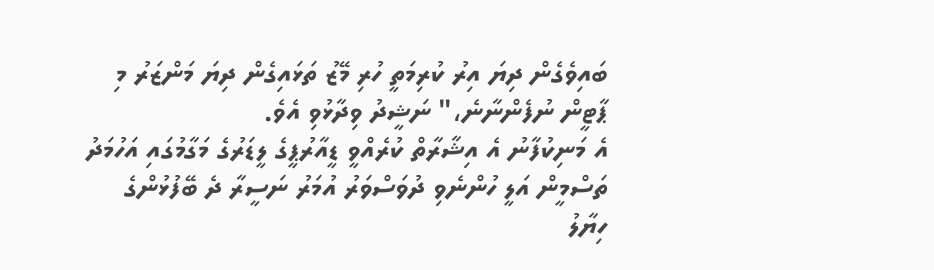ބައިވެގެން ދިޔަ އިރު ކުރިމަތީ ހުރި މޭޒު ތަޅައިގެން ދިޔަ މަންޒަރު މި ޕާޓީން ނުފެންނާނެ،" ނަޝީދު ވިދާޅުވި އެވެ.
އެ މަނިކުފާނު އެ އިޝާރާތް ކުރެއްވީ ޑީއާރުޕީގެ ލީޑަރުގެ މަގާމުގައި އަހުމަދު ތަސްމީން އަލީ ހުންނެވި ދުވަސްވަރު އުމަރު ނަސީރާ ދެ ބޭފުޅުންގެ ހިޔާލު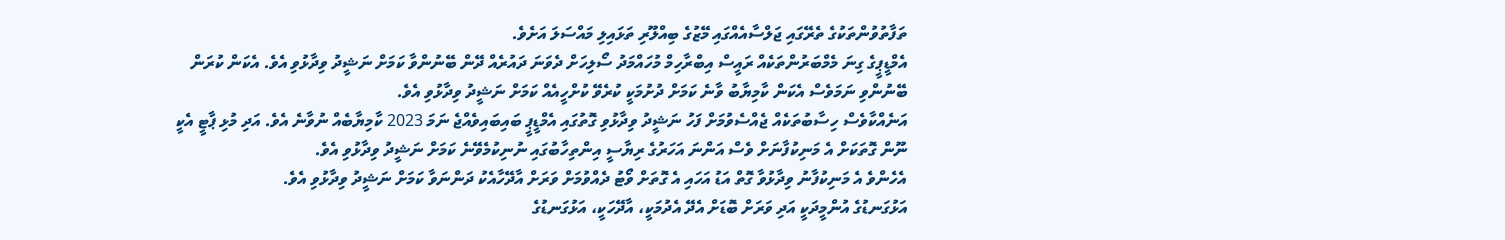ތަފާތުވުންތަކުގެ ތެރޭގައި ޖަލްސާއެއްގައި މޭޒުގެ ބިއްލޫރި ތަޅައިލި މައްސަލަ އަށެވެ.
އެމްޑީޕީގެ ގިނަ މެމްބަރުންތަކެއް ރައީސް އިބްރާހިމް މުހައްމަދު ސޯލިހަށް ދެވަނަ ދައުރެއް ދޭން ބޭނުންވާ ކަމަށް ނަޝީދު ވިދާޅުވި އެވެ. އެކަން ކުރަން ބޭނުންވި ނަމަވެސް އެކަން ކާމިޔާބު ވާނެ ކަމަށް ދުށުމަކީ ކުރެވޭ ކުށްހީއެއް ކަމަށް ނަޝީދު ވިދާޅުވި އެވެ.
އަނެއްކާވެސް ހިސާބުތަކެއް ޖެއްސެވުމަށް ފަހު ނަޝީދު ވިދާޅުވި ގޮތުގައި އެމްޑީޕީ ބައިބައިވެއްޖެ ނަމަ 2023 ކާމިޔާބެއް ނުވާނެ އެވެ. އަދި މުޅި ޕާޓީ އެކީ ނޫން ގޮތަކަށް އެ މަނިކުފާނަށް ވެސް އަންނަ އަހަރުގެ ރިޔާސީ އިންތިހާބުގައި ނުނިކުމެވޭނެ ކަމަށް ނަޝީދު ވިދާޅުވި އެވެ.
އެހެންވެ އެ މަނިކުފާނު ވިދާޅުވާ ގޮތް އަޑު އަހައި އެ ގޮތަށް ވޯޓު ދެއްވުމަށް ވަރަށް އާދޭހާއެކު ދަންނަވާ ކަމަށް ނަޝީދު ވިދާޅުވި އެވެ.
އަޅުގަނޑުގެ އުންމީދަކީ އަދި ވަރަށް ބޮޑަށް އެދޭ އެދުމަކީ، އާދޭހަކީ، އަޅުގަނޑުގެ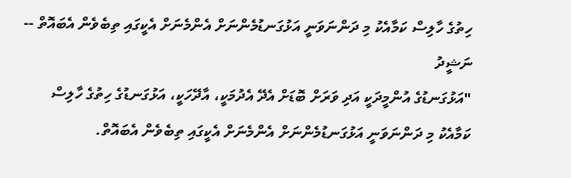ހިތުގެ ހާލިސް ކަމާއެކު މި ދަންނަވަނީ އަޅުގަނޑުމެންނަށް އެންމެނަށް އެކީގައި ތިބެވެން އެބައޮތް -- ނަޝީދު
"އަޅުގަނޑުގެ އުންމީދަކީ އަދި ވަރަށް ބޮޑަށް އެދޭ އެދުމަކީ، އާދޭހަކީ، އަޅުގަނޑުގެ ހިތުގެ ހާލިސް ކަމާއެކު މި ދަންނަވަނީ އަޅުގަނޑުމެންނަށް އެންމެނަށް އެކީގައި ތިބެވެން އެބައޮތް.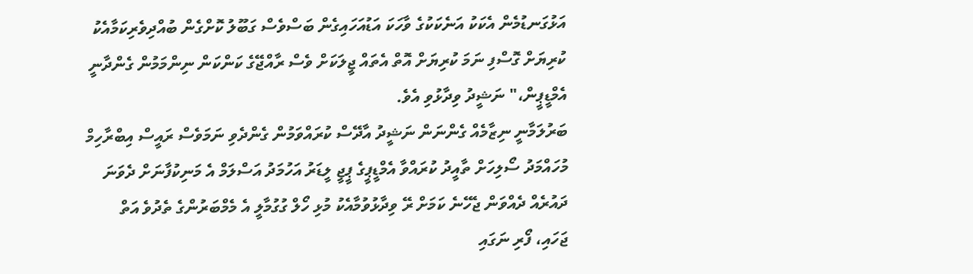އަޅުގަނޑުމެން އެކަކު އަނެކަކުގެ ވާހަކަ އަޑުއަހައިގެން ބަސްވެސް ގަބޫލު ކޮށްގެން ބުއްދިވެރިކަމާއެކު ކުރިޔަށް ގޮސްފި ނަމަ ކުރިޔަށް އޮތް އެތައް ޖީލަކަށް ވެސް ރާއްޖޭގެ ކަންކަން ނިންމަމުން ގެންދާނީ އެމްޑީޕީން،" ނަޝީދު ވިދާޅުވި އެވެ.
ބަރުލަމާނީ ނިޒާމެއް ގެންނަން ނަޝީދު އާދޭސް ކުރައްވަމުން ގެންދެވި ނަމަވެސް ރައީސް އިބްރާހިމް މުހައްމަދު ސޯލިހަށް ތާއީދު ކުރައްވާ އެމްޑީޕީގެ ޕީޖީ ލީޑަރު އަހުމަދު އަސްލަމް އެ މަނިކުފާނަށް ދެވަނަ ދައުރެއް ދެއްވަން ޖެހޭނެ ކަމަށް ރޭ ވިދާޅުވުމާއެކު މުޅި ހޯލް ގުގުމާލީ އެ މެމްބަރުންގެ ތެދުވެ އަތް ޖަހައި، ފޯރި ނަގައި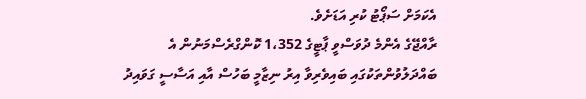އެކަމަށް ސަޕޯޓު ކުރި އަޑަށެވެ.
ރާއްޖޭގެ އެންމެ ދުވަސްވީ ޕާޓީގެ 1،352 ކޮންގްރެސްމަނުން އެ ބައްދަލުވުންތަކުގައި ބައިވެރިވާ އިރު ނިޒާމީ ބަހުސް އާއި އަސާސީ ގަވައިދު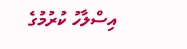އިސްލާހު ކުރުމުގެ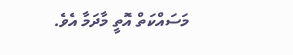މަސައްކަތް އޮތީ މާދަމާ އެވެ.